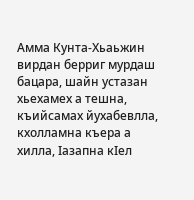Амма Кунта-Хьаьжин вирдан берриг мурдаш бацара, шайн устазан хьехамех а тешна, къийсамах йухабевлла, кхолламна къера а хилла, ӏазапна кӏел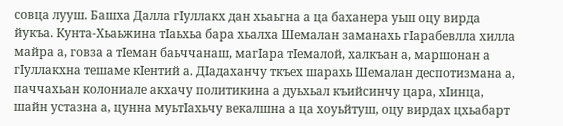совца лууш. Башха Далла гӏуллакх дан хьаьгна а ца баханера уьш оцу вирда йукъа. Кунта-Хьаьжина тӏаьхьа бара хьалха Шемалан заманахь гӏарабевлла хилла майра а, говза а тӏеман баьччанаш, магӏара тӏемалой, халкъан а, маршонан а гӏуллакхна тешаме кӏентий а. Дӏадаханчу ткъех шарахь Шемалан деспотизмана а, паччахьан колониале акхачу политикина а дуьхьал къийсинчу цара, хӏинца, шайн устазна а, цунна муьтӏахьчу векалшна а ца хоуьйтуш, оцу вирдах цхьабарт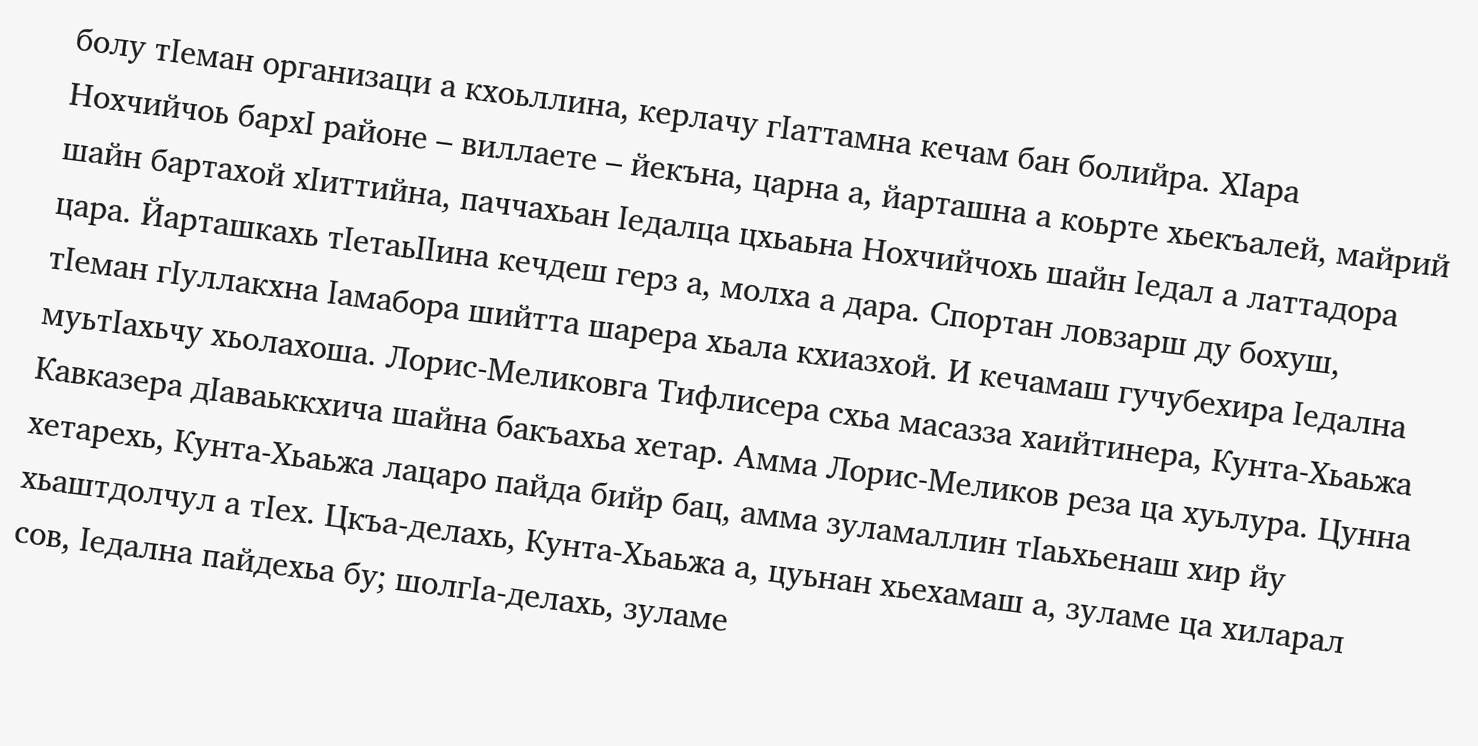болу тӏеман организаци а кхоьллина, керлачу гӏаттамна кечам бан болийра. Хӏара Нохчийчоь бархӏ районе – виллаете – йекъна, царна а, йарташна а коьрте хьекъалей, майрий шайн бартахой хӏиттийна, паччахьан ӏедалца цхьаьна Нохчийчохь шайн ӏедал а латтадора цара. Йарташкахь тӏетаьӏӏина кечдеш герз а, молха а дара. Спортан ловзарш ду бохуш, тӏеман гӏуллакхна ӏамабора шийтта шарера хьала кхиазхой. И кечамаш гучубехира ӏедална муьтӏахьчу хьолахоша. Лорис-Меликовга Тифлисера схьа масазза хаийтинера, Кунта-Хьаьжа Кавказера дӏаваьккхича шайна бакъахьа хетар. Амма Лорис-Меликов реза ца хуьлура. Цунна хетарехь, Кунта-Хьаьжа лацаро пайда бийр бац, амма зуламаллин тӏаьхьенаш хир йу хьаштдолчул а тӏех. Цкъа-делахь, Кунта-Хьаьжа а, цуьнан хьехамаш а, зуламе ца хиларал сов, ӏедална пайдехьа бу; шолгӏа-делахь, зуламе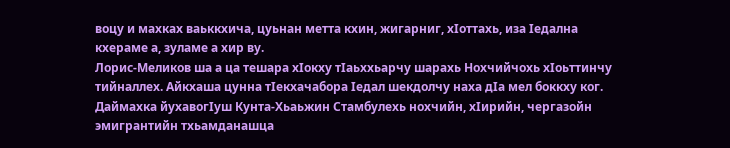воцу и махках ваьккхича, цуьнан метта кхин, жигарниг, хӏоттахь, иза ӏедална кхераме а, зуламе а хир ву.
Лорис-Меликов ша а ца тешара хӏокху тӏаьххьарчу шарахь Нохчийчохь хӏоьттинчу тийналлех. Айкхаша цунна тӏекхачабора ӏедал шекдолчу наха дӏа мел боккху ког. Даймахка йухавогӏуш Кунта-Хьаьжин Стамбулехь нохчийн, хӏирийн, чергазойн эмигрантийн тхьамданашца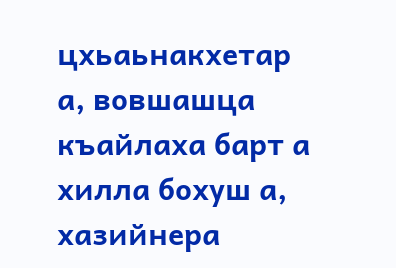цхьаьнакхетар а, вовшашца къайлаха барт а хилла бохуш а, хазийнера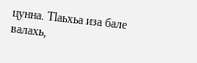цунна. Тӏаьхьа иза бале валахь,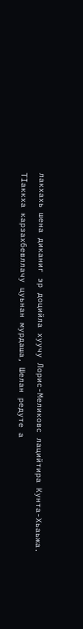лакхахь шена диканиг эр доцийла хуучу Лорис-Меликовс лацийтира Кунта-Хьаьжа. Тӏаккха карзахбевллачу цуьнан мурдаша, Шелан редуте а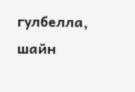гулбелла, шайн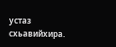устаз схьавийхира.